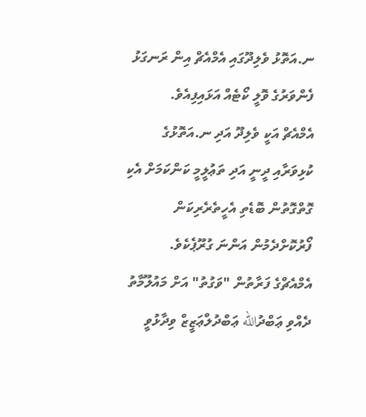ނ.އަތޮޅު ވެލިދޫގައި އެމްއެޗް އިން ރަނގަޅު ފެންވަރުގެ ވޮލީ ކޯޓެއް އަޅައިފިއެވެ.
އެމްއެޗް އަކީ ވެލިދޫ އަދި ނ.އަތޮޅުގެ ކުޅިވަރާއި ދީނީ އަދި ތަޢުލީމީ ކަންކަމަށް އެކި ގޮތްގޮތުން ބޮޑެތި އެހީތެރެރިކަން ފޯރުކޮށްދެމުން އަންނަ ގުރޫޕެކެވެ.
އެމްއެޗްގެ ފަރާތުން "ވަގުތު" އަށް މައުލޫމާތު ދެއްވި ޢަބްދުالله ޢަބްދުލްޢަޒީޒް ވިދާޅުވީ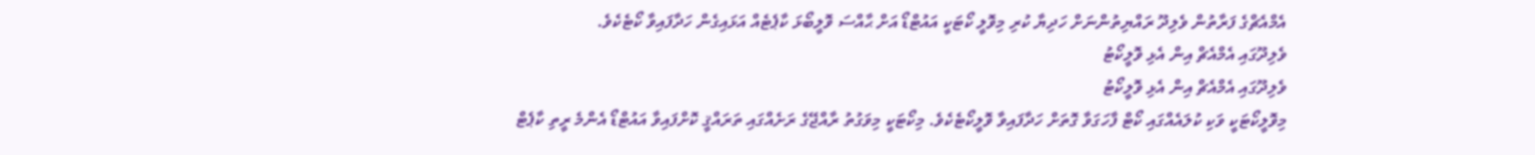އެމްއެޗްގެ ފަރާތުން ވެލިދޫ ރައްޔިތުންނަށް ހަދިޔާ ކުރި މިވޮލީ ކޯޓަކީ އައުޓްޑޯ އަށް ޙާއްސަ ވޮލީބޯޅަ ކާޕެޓެއް އަޅައިގެން ހަދާފައިވާ ކޯޓެކެވެ.
ވެލިދޫގައި އެމްއެޗް އިން އެޅި ވޮލީކޯޓު
ވެލިދޫގައި އެމްއެޗް އިން އެޅި ވޮލީކޯޓު
މިވޮލީކޯޓަކީ ވަކި ކުލައެއްގައި ކޯޓް ފާހަގަވާ ގޮތަށް ހަދާފައިވާ ވޮލީކޯޓެކެވެ. މިކޯޓަކީ މިވަގުތު ރާއްޖޭގެ ރަށެއްގައި ތަރައްޤީ ކޮށްފައިވާ އައުޓްޑޯ އެންމެ ރީތި ކާޕެޓް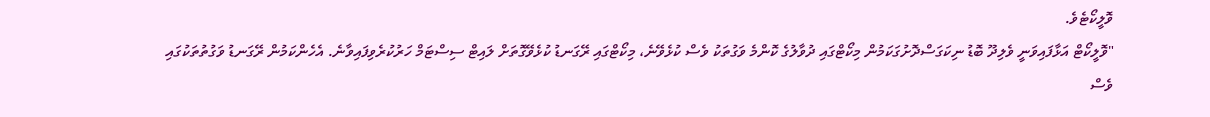ވޮލީކޯޓެވެ.
"ވޮލީކޯޓް އަޅާފައިވަނީ ވެލިދޫ ބޮޑު ނިކަގަސްދޮށުގަކަމުން މިކޯޓްގައި ދުވާލުގެ ކޮންމެ ވަގުތަކު ވެސް ކުޅެވޭނެ، މިކޯޓްގައި ރޭގަނޑު ކުޅެވޭގޮތަށް ލައިޓް ސިސްޓަމް ހަރުކުރެވިފައިވާނެ. އެހެންކަމުން ރޭގަނޑު ވަގުތުތަކުގައި ވެސް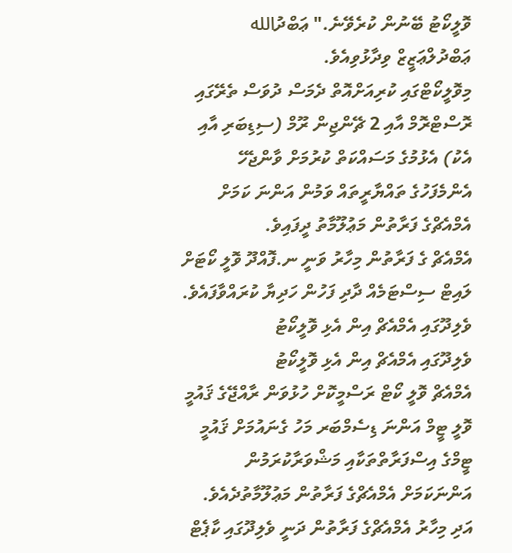ވޮލީކޯޓު ބޭނުން ކުރެވޭނެ." ޢަބްދުالله ޢަބްދުލްޢަޒީޒް ވިދާޅުވިއެވެ.
މިވޮލީކޯޓްގައި ކުރިއަށްއޮތް ދެމަސް ދުވަސް ތެރޭގައި ރޮސްޓްރޮމް އާއި 2 ޗޭންޖިން ރޫމް (ސިޑިބަރި އާއި އެކު) އެޅުމުގެ މަސައްކަތް ކުރުމަށް ވާންޖެހޭ އެންމެފަހުގެ ތައްޔާރީތައް ވަމުން އަންނަ ކަމަށް އެމްއެޗްގެ ފަރާތުން މަޢުލޫމާތު ދީފައިވެ.
އެމްއެޗް ގެ ފަރާތުން މިހާރު ވަނީ ނ.ފޮއްދޫ ވޮލީ ކޯޓަށް ލައިޓް ސިސްޓަމެއް ދާދި ފަހުން ހަދިޔާ ކުރައްވާފައެވެ.
ވެލިދޫގައި އެމްއެޗް އިން އެޅި ވޮލީކޯޓު
ވެލިދޫގައި އެމްއެޗް އިން އެޅި ވޮލީކޯޓު
އެމްއެޗް ވޮލީ ކޯޓް ރަސްމީކޮށް ހުޅުވަން ރާއްޖޭގެ ޤައުމީ ވޮލީ ޓީމް އަންނަ ޑިސެމްބަރ މަހު ގެނައުމަށް ޤައުމީ ޓީމްގެ އިސްފަރާތްތަކާއި މަޝްވަރާކުރަމުން އަންނަކަމަށް އެމްއެޗްގެ ފަރާތުން މަޢުލޫމާތުދެއެވެ.
އަދި މިހާރު އެމްއެޗްގެ ފަރާތުން ދަނީ ވެލިދޫގައި ކާޕެޓް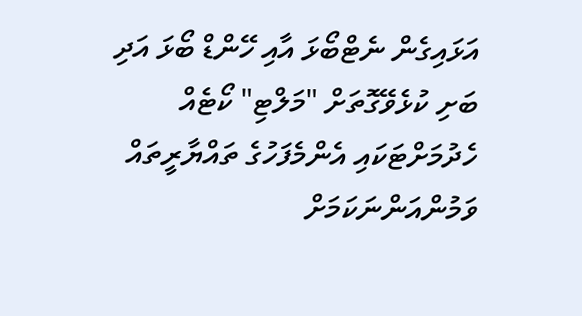އަޅައިގެން ނެޓްބޯޅަ އާއި ހޭންޑް ބޯޅަ އަދި ބަށި ކުޅެވޭގޮތަށް "މަލްޓި" ކޯޓެއް ހެދުމަށްޓަކައި އެންމެފަހުގެ ތައްޔާރީތައް ވަމުންއަންނަކަމަށް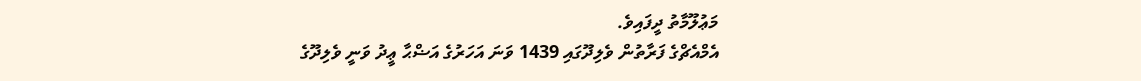މަޢުލޫމާތު ދީފައިވެ.
އެމްއެޗްގެ ފަރާތުން ވެލިދޫގައި 1439 ވަނަ އަހަރުގެ އަޟްޙާ ޢީދު ވަނީ ވެލިދޫގެ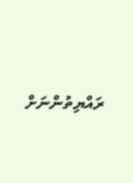ރައްޔިތުންނަށް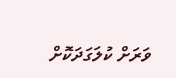ވަރަށް ކުލަގަދަކޮށް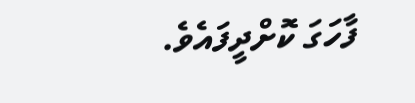ފާހަގަ ކޮށްދީފައެވެ.